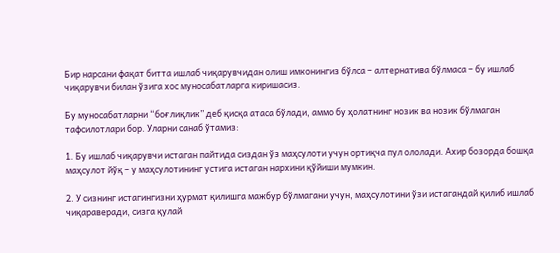Бир нарсани фақат битта ишлаб чиқарувчидан олиш имконингиз бўлса – алтернатива бўлмаса – бу ишлаб чиқарувчи билан ўзига хос муносабатларга киришасиз.

Бу муносабатларни “боғлиқлик” деб қисқа атаса бўлади, аммо бу ҳолатнинг нозик ва нозик бўлмаган тафсилотлари бор. Уларни санаб ўтамиз:

1. Бу ишлаб чиқарувчи истаган пайтида сиздан ўз маҳсулоти учун ортиқча пул ололади. Ахир бозорда бошқа маҳсулот йўқ – у маҳсулотининг устига истаган нархини қўйиши мумкин.

2. У сизнинг истагингизни ҳурмат қилишга мажбур бўлмагани учун, маҳсулотини ўзи истагандай қилиб ишлаб чиқараверади, сизга қулай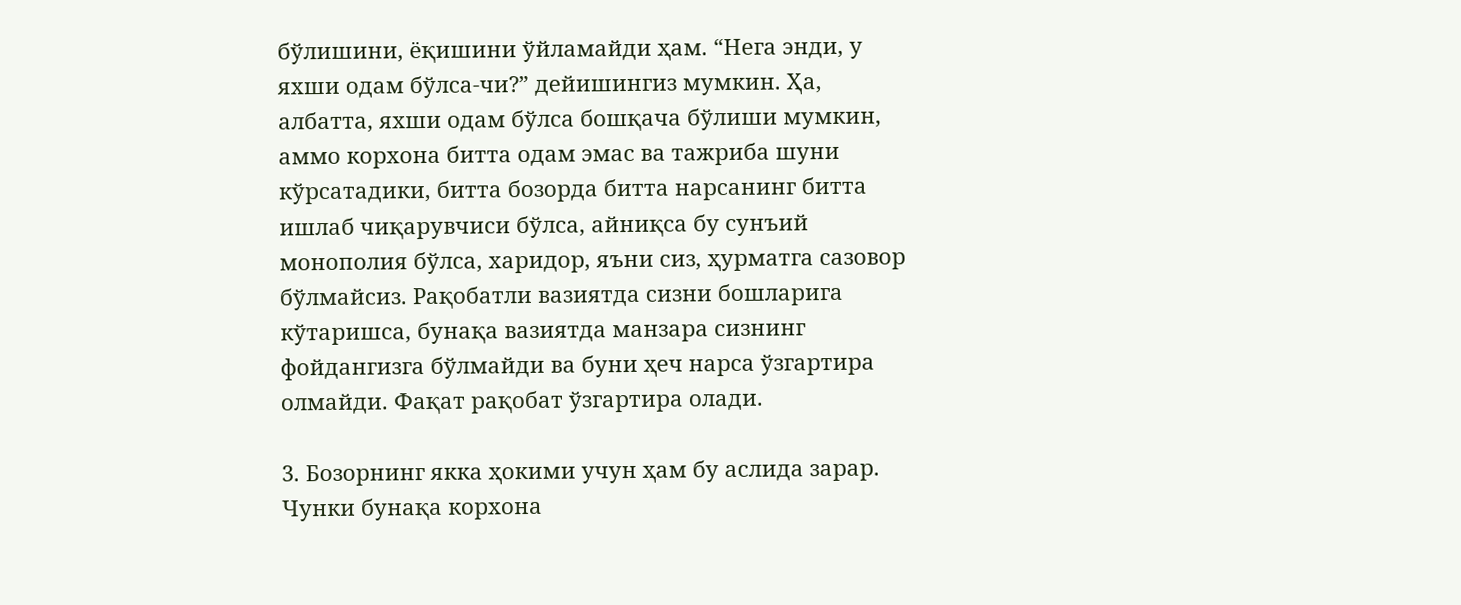бўлишини, ёқишини ўйламайди ҳам. “Нега энди, у яхши одам бўлса-чи?” дейишингиз мумкин. Ҳа, албатта, яхши одам бўлса бошқача бўлиши мумкин, аммо корхона битта одам эмас ва тажриба шуни кўрсатадики, битта бозорда битта нарсанинг битта ишлаб чиқарувчиси бўлса, айниқса бу сунъий монополия бўлса, харидор, яъни сиз, ҳурматга сазовор бўлмайсиз. Рақобатли вазиятда сизни бошларига кўтаришса, бунақа вазиятда манзара сизнинг фойдангизга бўлмайди ва буни ҳеч нарса ўзгартира олмайди. Фақат рақобат ўзгартира олади.

3. Бозорнинг якка ҳокими учун ҳам бу аслида зарар. Чунки бунақа корхона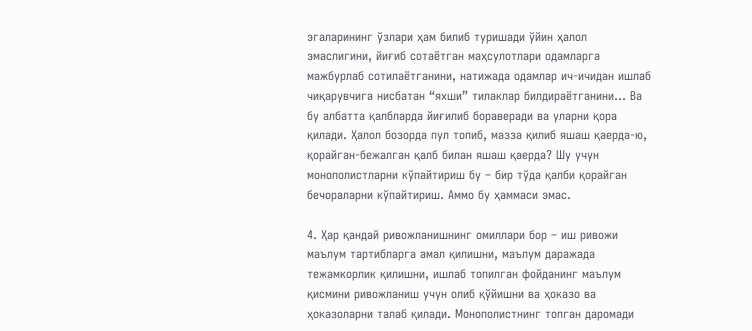эгаларининг ўзлари ҳам билиб туришади ўйин ҳалол эмаслигини, йиғиб сотаётган маҳсулотлари одамларга мажбурлаб сотилаётганини, натижада одамлар ич-ичидан ишлаб чиқарувчига нисбатан “яхши” тилаклар билдираётганини... Ва бу албатта қалбларда йиғилиб бораверади ва уларни қора қилади. Ҳалол бозорда пул топиб, мазза қилиб яшаш қаерда-ю, қорайган-бежалган қалб билан яшаш қаерда? Шу учун монополистларни кўпайтириш бу – бир тўда қалби қорайган бечораларни кўпайтириш. Аммо бу ҳаммаси эмас.

4. Ҳар қандай ривожланишнинг омиллари бор – иш ривожи маълум тартибларга амал қилишни, маълум даражада тежамкорлик қилишни, ишлаб топилган фойданинг маълум қисмини ривожланиш учун олиб қўйишни ва ҳоказо ва ҳоказоларни талаб қилади. Монополистнинг топган даромади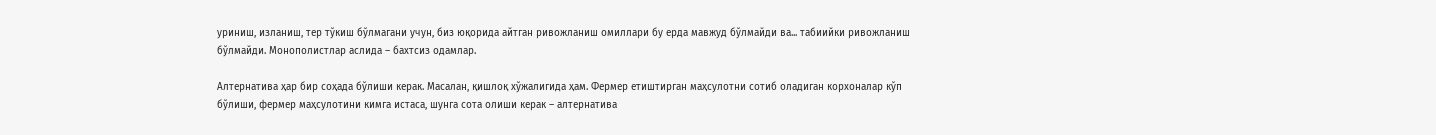уриниш, изланиш, тер тўкиш бўлмагани учун, биз юқорида айтган ривожланиш омиллари бу ерда мавжуд бўлмайди ва... табиийки ривожланиш бўлмайди. Монополистлар аслида – бахтсиз одамлар.

Алтернатива ҳар бир соҳада бўлиши керак. Масалан, қишлоқ хўжалигида ҳам. Фермер етиштирган маҳсулотни сотиб оладиган корхоналар кўп бўлиши, фермер маҳсулотини кимга истаса, шунга сота олиши керак – алтернатива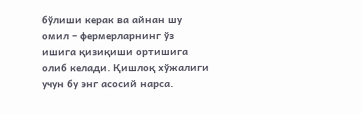бўлиши керак ва айнан шу омил – фермерларнинг ўз ишига қизиқиши ортишига олиб келади. Қишлоқ хўжалиги учун бу энг асосий нарса.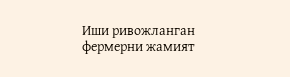Иши ривожланган фермерни жамият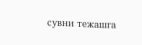сувни тежашга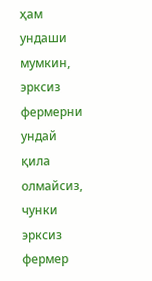ҳам ундаши мумкин, эрксиз фермерни ундай қила олмайсиз, чунки эрксиз фермер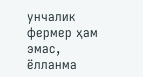унчалик фермер ҳам эмас, ёлланма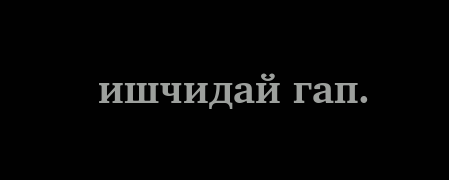ишчидай гап.